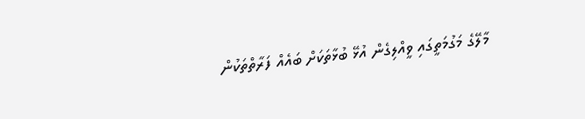މާލޭގެ މަގުމަތީގައި ވީއްލިގެން އުޅޭ ބުޅާތަކަށް ބައެއް ފަރާތްތަކުން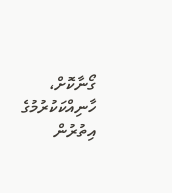ގޯނާކޮށް، ހާނިއްކަކުރުމުގެ އިތުރުން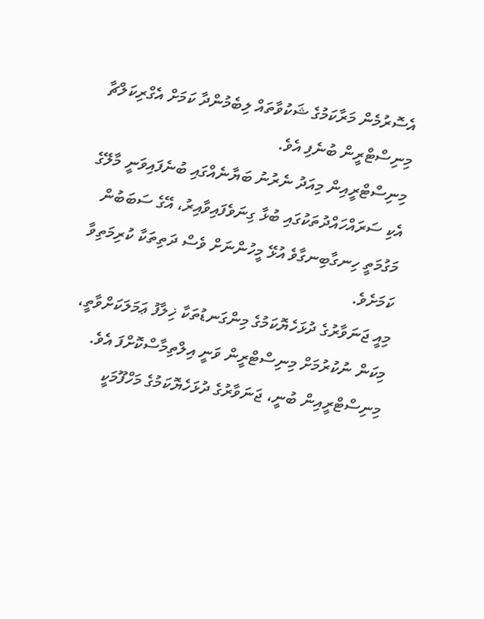އެސޮރުމެން މަރާކަމުގެ ޝަކުވާތައް ލިބެމުންދާ ކަމަށް އެގްރިކަލްޗާ މިނިސްޓްރީން ބުނެފި އެވެ.
މިނިސްޓްރީއިން މިއަދު ނެރުނު ބަޔާނެއްގައި ބުނެފައިވަނީ މާލޭގެ އެކި ސަރައްހައްދުތަކުގައި ބުޅާ ގިނަވެފައިވާއިރު، އޭގެ ސަބަބުން މަގުމަތީ ހިނގާބިނގާވެ އުޅޭ މީހުންނަށް ވެސް ދަތިތަކާ ކުރިމަތިވާ ކަމަށެވެ.
މިއީ ޖަނަވާރުގެ ދުޅަހެޔޮކަމުގެ މިންގަނޑުތަކާ ޚިލާފު ޢަމަލަކަށްވާތީ، މިކަން ނުކުރުމަށް މިނިސްޓްރީން ވަނީ އިލްތިމާސްކޮށްފަ އެވެ.
މިނިސްޓްރީއިން ބުނީ، ޖަނަވާރުގެ ދުޅަހެޔޮކަމުގެ މަހްފޫމަކީ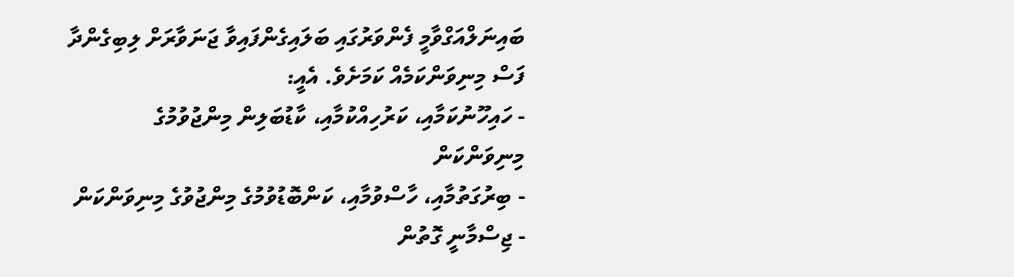ބައިނަލްއަގްވާމީ ފެންވަރުގައި ބަލައިގެންފައިވާ ޖަނަވާރަށް ލިބިގެންދާ ފަސް މިނިވަންކަމެއް ކަމަށެވެ. އެއީ:
- ހައިހޫނުކަމާއި، ކަރުހިއްކުމާއި، ކާޑުބަލިން މިންޖުވުމުގެ މިނިވަންކަން
- ބިރުގަތުމާއި، ހާސްވުމާއި، ކަންބޮޑުވުމުގެ މިންޖުވުގެ މިނިވަންކަން
- ޖިސްމާނީ ގޮތުން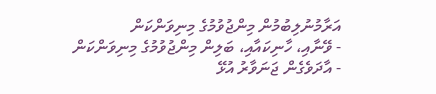އަރާމުނުލިބުމުން މިންޖުވުމުގެ މިނިވަންކަން
- ވޭނާއި، ހާނިކައާއި، ބަލިން މިންޖުވުމުގެ މިނިވަންކަން
- އާދަވެގެން ޖަނަވާރު އުޅޭ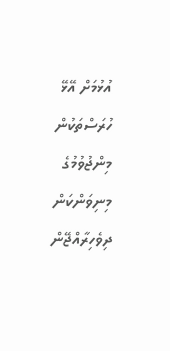އުޅުމަށް އޭޅޭ ހުރަސްތަކުން މިންޖުވުމުގެ މިނިވަންކަން
ދިވެހިރާއްޖޭން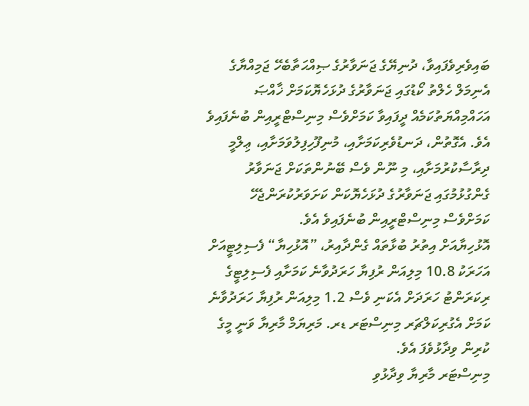ބައިވެރިވެފައިވާ، ދުނިޔޭގެ ޖަނަވާރުގެ ޞިއްޙަތާބެހޭ ޖަމިއްޔާގެ އެނިމަލް ހެލްތު ކޯޑުގައި ޖަނަވާރުގެ ދުޅަހެޔޮކަމަށް ޚާއްޞަ އަހައްމިއްޔަތުކަމެއް ދީފައިވާ ކަމަށްވެސް މިނިސްޓްރީއިން ބުނެފައިވެ އެވެ. އެގޮތުން، ދަނޑުވެރިކަމަށާއި، މުނިފޫހިފިލުވަމަށާއި، ޢިލްމީ ދިރާސާކުރުމަށާއި، މި ނޫން ވެސް ބޭނުންތަކަށް ޖަނަވާރު ގެންގުޅުމުގައި ޖަނަވާރުގެ ދުޅަހެޔޮކަން ކަށަވަރުކުރަންޖެހޭ ކަމަށްވެސް މިނިސްޓްރީއިން ބުނެފައިވެ އެވެ.
އޮޅުހިޔާއަށް އިތުރު ބުޅާތައް ގެންދާއިރު، ”އޮޅުހިޔާ“ ފެސިލިޓީއަށް އަހަރަކު 10.8 މިލިއަން ރުފިޔާ ހަރަދުވާނެ ކަމަށާއި ފެސިލިޓީގެ ރިކަރަންޓު ހަރަދަށް އެކަނި ވެސް 1.2 މިލިއަން ރުފިޔާ ހަރަދުވާނެ ކަމަށް އެގުރިކަލްޗަރ މިނިސްޓަރ ޑރ. މަރިޔަމް މާރިޔާ ވަނީ މީގެ ކުރިން ވިދާޅުވެފަ އެވެ.
މިނިސްޓަރ މާރިޔާ ވިދާޅުވި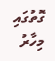ގޮތުގައި މިހާރު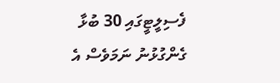ފެސިލީޓީގައި 30 ބުޅާ ގެންގުޅުނު ނަމަވެސް އެ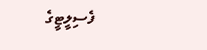ފެސިލީޓީގެ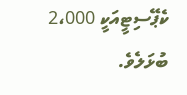ކެޕޭސިޓީއަކީ 2،000 ބުޅަލެވެ.